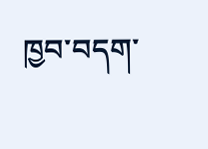ཁྱབ་བདག་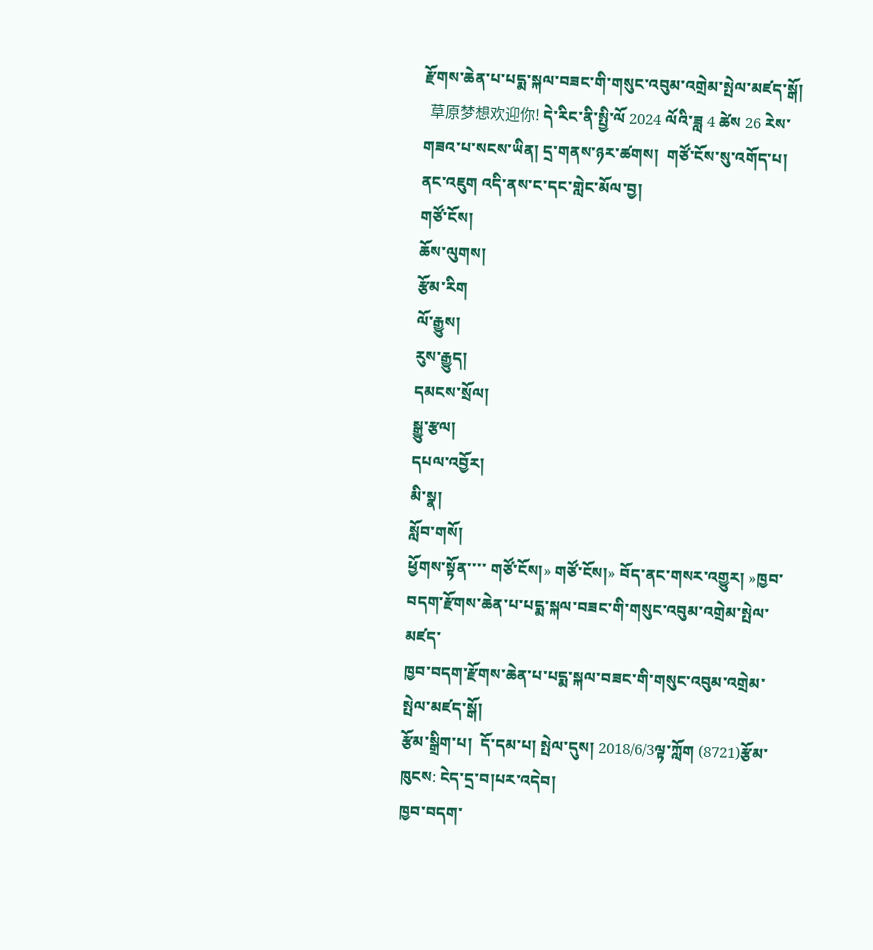རྫོགས་ཆེན་པ་པདྨ་སྐལ་བཟང་གི་གསུང་འབུམ་འགྲེམ་སྤེལ་མཛད་སྒོ།
  草原梦想欢迎你! དེ་རིང་ནི་སྤྱི་ལོ 2024 ལོའི་ཟླ 4 ཚེས 26 རེས་གཟའ་པ་སངས་ཡིན། དྲ་གནས་ཉར་ཚགས།  གཙོ་ངོས་སུ་འགོད་པ། ནང་འཇུག འདི་ནས་ང་དང་གླེང་མོལ་བྱ།
གཙོ་ངོས།
ཆོས་ལུགས།
རྩོམ་རིག
ལོ་རྒྱུས།
རུས་རྒྱུད།
དམངས་སྲོལ།
སྒྱུ་རྩལ།
དཔལ་འབྱོར།
མི་སྣ།
སློབ་གསོ།
ཕྱོགས་སྟོན་་་་ གཙོ་ངོས།» གཙོ་ངོས།» བོད་ནང་གསར་འགྱུར། »ཁྱབ་བདག་རྫོགས་ཆེན་པ་པདྨ་སྐལ་བཟང་གི་གསུང་འབུམ་འགྲེམ་སྤེལ་མཛད་
ཁྱབ་བདག་རྫོགས་ཆེན་པ་པདྨ་སྐལ་བཟང་གི་གསུང་འབུམ་འགྲེམ་སྤེལ་མཛད་སྒོ།
རྩོམ་སྒྲིག་པ།  དོ་དམ་པ། སྤེལ་དུས། 2018/6/3ལྟ་ཀློག (8721)རྩོམ་ཁུངས: ངེད་དྲ་བ།པར་འདེབ།
ཁྱབ་བདག་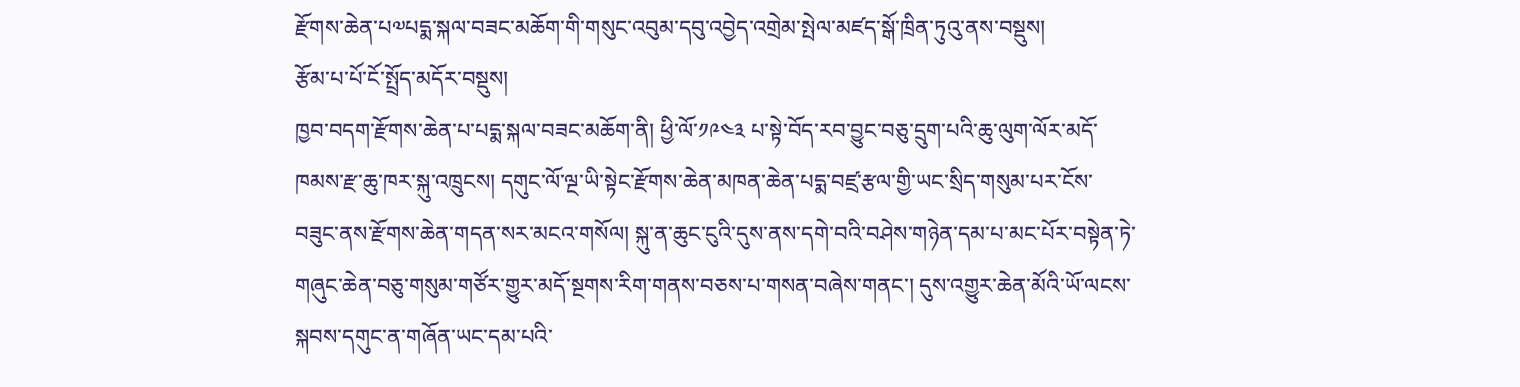རྫོགས་ཆེན་པ༧པདྨ་སྐལ་བཟང་མཆོག་གི་གསུང་འབུམ་དབུ་འབྱེད་འགྲེམ་སྤེལ་མཛད་སྒོ་ཁྲིན་ཏུའུ་ནས་བསྡུས།
རྩོམ་པ་པོ་ངོ་སྤྲོད་མདོར་བསྡུས།
ཁྱབ་བདག་རྫོགས་ཆེན་པ་པདྨ་སྐལ་བཟང་མཆོག་ནི། ཕྱི་ལོ་༡༩༤༣ པ་སྟེ་བོད་རབ་བྱུང་བཅུ་དྲུག་པའི་ཆུ་ལུག་ལོར་མདོ་ཁམས་རྫ་ཆུ་ཁར་སྐུ་འཁྲུངས། དགུང་ལོ་ལྔ་ཡི་སྟེང་རྫོགས་ཆེན་མཁན་ཆེན་པདྨ་བཛྲ་རྩལ་གྱི་ཡང་སྲིད་གསུམ་པར་ངོས་བཟུང་ནས་རྫོགས་ཆེན་གདན་སར་མངའ་གསོལ། སྐུ་ན་ཆུང་ངུའི་དུས་ནས་དགེ་བའི་བཤེས་གཉེན་དམ་པ་མང་པོར་བསྟེན་ཏེ་གཞུང་ཆེན་བཅུ་གསུམ་གཙོར་གྱུར་མདོ་སྔགས་རིག་གནས་བཅས་པ་གསན་བཞེས་གནང་། དུས་འགྱུར་ཆེན་མོའི་ཡོ་ལངས་སྐབས་དགུང་ན་གཞོན་ཡང་དམ་པའི་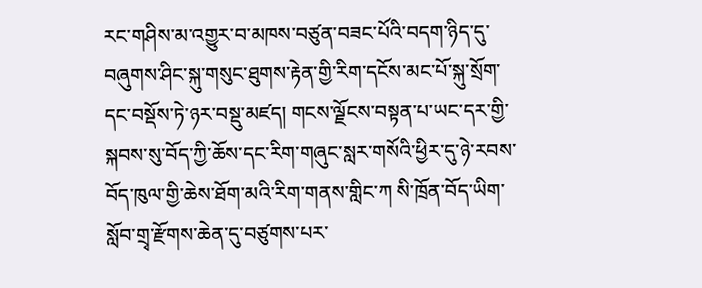རང་གཤིས་མ་འགྱུར་བ་མཁས་བཙུན་བཟང་པོའི་བདག་ཉིད་དུ་བཞུགས་ཤིང་སྐུ་གསུང་ཐུགས་རྟེན་གྱི་རིག་དངོས་མང་པོ་སྐུ་སྲོག་དང་བསྡོས་ཏེ་ཉར་བསྡུ་མཛད། གངས་ལྗོངས་བསྟན་པ་ཡང་དར་གྱི་སྐབས་སུ་བོད་ཀྱི་ཆོས་དང་རིག་གཞུང་སླར་གསོའི་ཕྱིར་དུ་ཉེ་རབས་བོད་ཁུལ་གྱི་ཆེས་ཐོག་མའི་རིག་གནས་གླིང་ཀ སི་ཁྲོན་བོད་ཡིག་སློབ་གྲྭ་རྫོགས་ཆེན་དུ་བཙུགས་པར་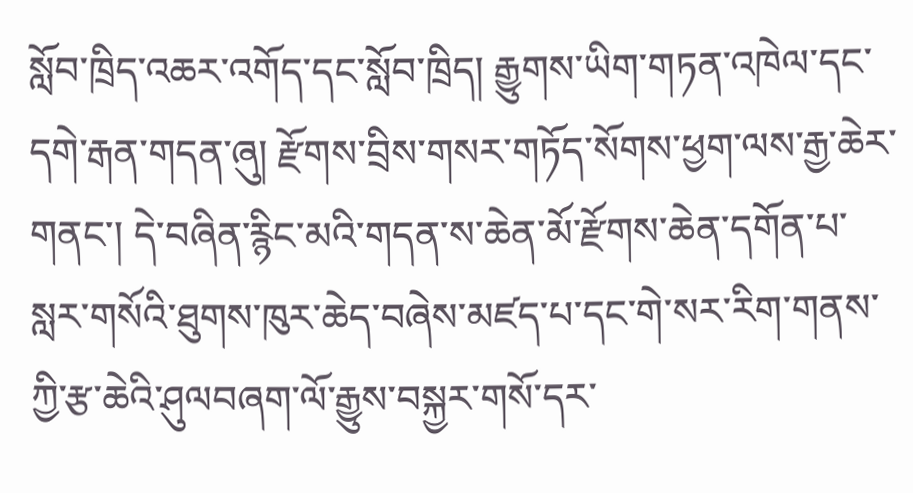སློབ་ཁྲིད་འཆར་འགོད་དང་སློབ་ཁྲིད། རྒྱུགས་ཡིག་གཏན་འཁེལ་དང་དགེ་རྒན་གདན་ཞུ། རྫོགས་བྲིས་གསར་གཏོད་སོགས་ཕྱག་ལས་རྒྱ་ཆེར་གནང་། དེ་བཞིན་རྙིང་མའི་གདན་ས་ཆེན་མོ་རྫོགས་ཆེན་དགོན་པ་སླར་གསོའི་ཐུགས་ཁུར་ཆེད་བཞེས་མཛད་པ་དང་གེ་སར་རིག་གནས་ཀྱི་རྩ་ཆེའི་ཤུལབཞག་ལོ་རྒྱུས་བསྐྱར་གསོ་དར་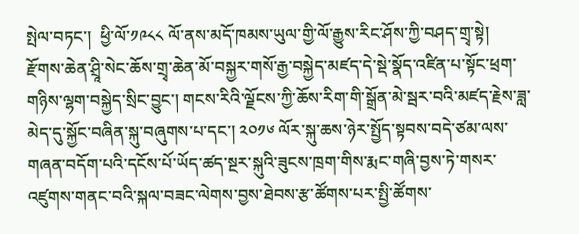སྤེལ་བཏང་།  ཕྱི་ལོ་༡༩༨༨ ལོ་ནས་མདོ་ཁམས་ཡུལ་གྱི་ལོ་རྒྱུས་རིང་ཤོས་ཀྱི་བཤད་གྲྭ་སྟེ། རྫོགས་ཆེན་ཤྲཱི་སེང་ཆོས་གྲྭ་ཆེན་མོ་བསྐྱར་གསོ་རྒྱ་བསྐྱེད་མཛད་དེ་སྡེ་སྣོད་འཛིན་པ་སྟོང་ཕྲག་གཉིས་ལྷག་བསྐྱེད་སྲིང་བྱུང་། གངས་རིའི་ལྗོངས་ཀྱི་ཆོས་རིག་གི་སྒྲོན་མེ་སྦར་བའི་མཛད་རྗེས་ཟླ་མེད་དུ་སྐྱོང་བཞིན་སྐུ་བཞུགས་པ་དང་། ༢༠༡༦ ལོར་སྐུ་ཆས་ཉེར་སྤྱོད་སྟབས་བདེ་ཙམ་ལས་གཞན་བདོག་པའི་དངོས་པོ་ཡོད་ཚད་སྔར་སྐུའི་ཟུངས་ཁྲག་གིས་རྨང་གཞི་བྱས་ཏེ་གསར་འཛུགས་གནང་བའི་སྐལ་བཟང་ལེགས་བྱས་ཐེབས་རྩ་ཚོགས་པར་སྤྱི་ཚོགས་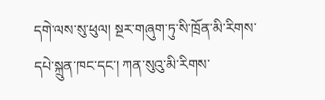དགེ་ལས་སུ་ཕུལ། སྔར་གཞུག་ཏུ་སི་ཁྲོན་མི་རིགས་དཔེ་སྐྲུན་ཁང་དང་། ཀན་སུའུ་མི་རིགས་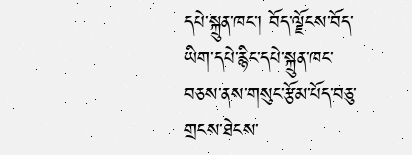དཔེ་སྐྲུན་ཁང་། བོད་ལྗོངས་བོད་ཡིག་དཔེ་རྙིང་དཔེ་སྐྲུན་ཁང་བཅས་ནས་གསུང་རྩོམ་པོད་བཅུ་གྲངས་ཐེངས་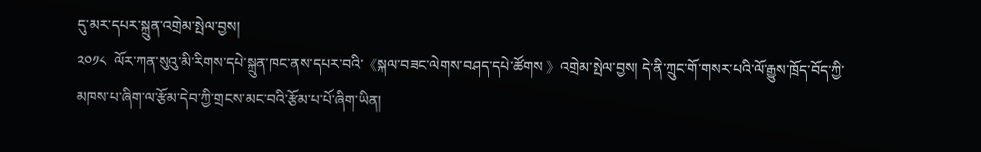དུ་མར་དཔར་སྐྲུན་འགྲེམ་སྤེལ་བྱས།
༢༠༡༨  ལོར་ཀན་སུའུ་མི་རིགས་དཔེ་སྐྲུན་ཁང་ནས་དཔར་བའི་《སྐལ་བཟང་ལེགས་བཤད་དཔེ་ཚོགས 》འགྲེམ་སྤེལ་བྱས། དེ་ནི་ཀྲུང་གོ་གསར་པའི་ལོ་རྒྱུས་ཁྲོད་བོད་ཀྱི་མཁས་པ་ཞིག་ལ་རྩོམ་དེབ་ཀྱི་གྲངས་མང་བའི་རྩོམ་པ་པོ་ཞིག་ཡིན།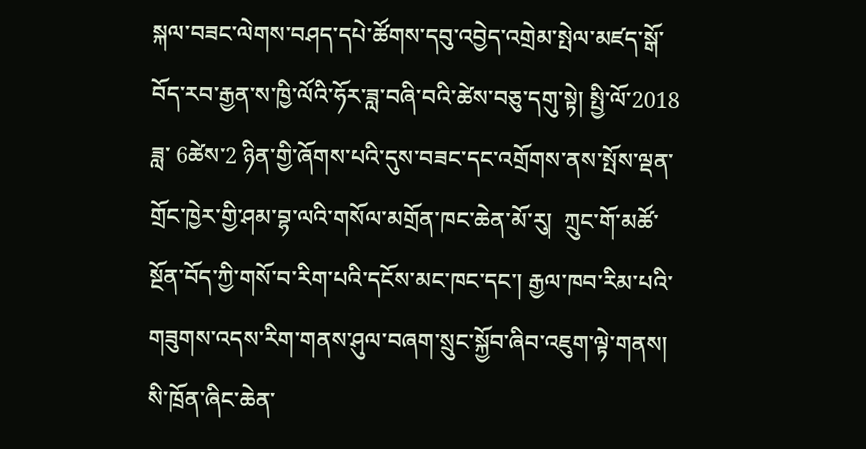སྐལ་བཟང་ལེགས་བཤད་དཔེ་ཚོགས་དབུ་འབྱེད་འགྲེམ་སྤེལ་མཛད་སྒོ་བོད་རབ་རྒྱན་ས་ཁྱི་ལོའི་ཧོར་ཟླ་བཞི་བའི་ཚེས་བཅུ་དགུ་སྟེ། སྤྱི་ལོ་2018 ཟླ་ 6ཚེས་2 ཉིན་གྱི་ཞོགས་པའི་དུས་བཟང་དང་འགྲོགས་ནས་སྤོས་ལྡན་གྲོང་ཁྱེར་གྱི་ཤམ་བྷ་ལའི་གསོལ་མགྲོན་ཁང་ཆེན་མོ་རུ།  ཀྲུང་གོ་མཚོ་སྔོན་བོད་ཀྱི་གསོ་བ་རིག་པའི་དངོས་མང་ཁང་དང་། རྒྱལ་ཁབ་རིམ་པའི་གཟུགས་འདས་རིག་གནས་ཤུལ་བཞག་སྲུང་སྐྱོབ་ཞིབ་འཇུག་ལྟེ་གནས།  སི་ཁྲོན་ཞིང་ཆེན་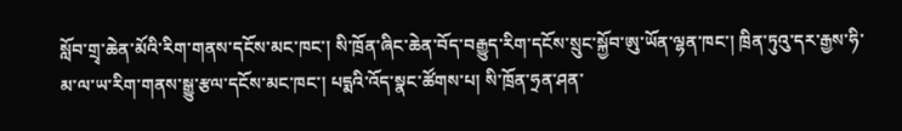སློབ་གྲྭ་ཆེན་མོའི་རིག་གནས་དངོས་མང་ཁང་། སི་ཁྲོན་ཞིང་ཆེན་བོད་བརྒྱུད་རིག་དངོས་སྲུང་སྐྱོབ་ཨུ་ཡོན་ལྷན་ཁང་། ཁྲིན་ཏུའུ་དར་རྒྱས་ཧི་མ་ལ་ཡ་རིག་གནས་སྒྱུ་རྩལ་དངོས་མང་ཁང་། པདྨའི་འོད་སྣང་ཚོགས་པ། སི་ཁྲོན་ཧྲན་ཤན་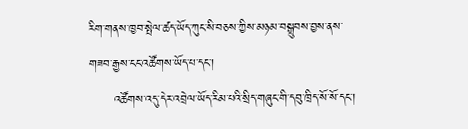རིག་གནས་ཁྱབ་སྤེལ་ཚད་ཡོད་ཀུང་སི་བཅས་ཀྱིས་མཉམ་བསྒྲུབས་བྱས་ནས་གཟབ་རྒྱས་ངང་འཚོགས་ཡོད་པ་དང་།
      འཚོགས་འདུ་དེར་འབྲེལ་ཡོད་རིམ་པའི་སྲིད་གཞུང་གི་དབུ་ཁྲིད་སོ་སོ་དང་།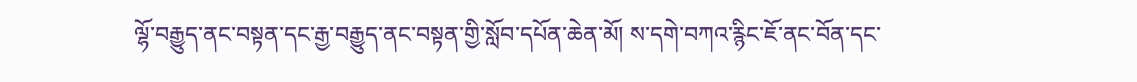ལྷོ་བརྒྱུད་ནང་བསྟན་དང་རྒྱ་བརྒྱུད་ནང་བསྟན་གྱི་སློབ་དཔོན་ཆེན་མོ། ས་དགེ་བཀའ་རྙིང་ཇོ་ནང་བོན་དང་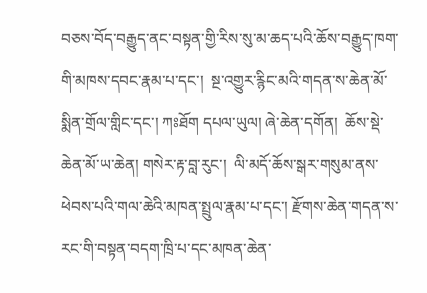བཅས་བོད་བརྒྱུད་ནང་བསྟན་གྱི་རིས་སུ་མ་ཆད་པའི་ཆོས་བརྒྱུད་ཁག་གི་མཁས་དབང་རྣམ་པ་དང་།  སྔ་འགྱུར་རྙིང་མའི་གདན་ས་ཆེན་མོ་སྨིན་གྲོལ་གླིང་དང་། ཀཿཐོག དཔལ་ཡུལ། ཞེ་ཆེན་དགོན།  ཆོས་སྡེ་ཆེན་མོ་ཡ་ཆེན། གསེར་རྟ་བླ་རུང་།  ལི་མདོ་ཆོས་སྒར་གསུམ་ནས་ཕེབས་པའི་གལ་ཆེའི་མཁན་སྤྲུལ་རྣམ་པ་དང་། རྫོགས་ཆེན་གདན་ས་རང་གི་བསྟན་བདག་ཁྲི་པ་དང་མཁན་ཆེན་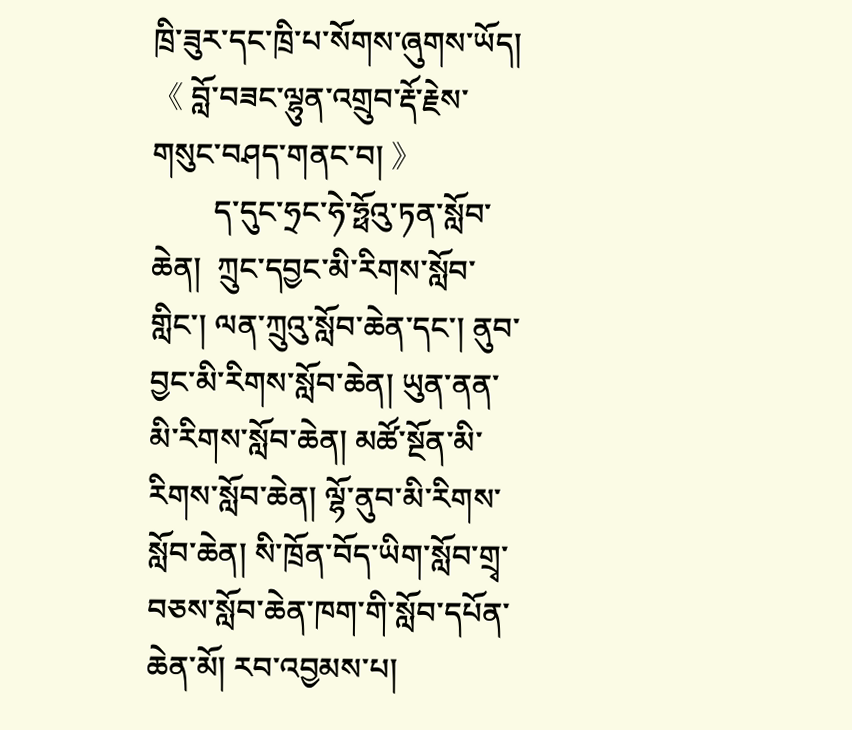ཁྲི་ཟུར་དང་ཁྲི་པ་སོགས་ཞུགས་ཡོད།
《 བློ་བཟང་ལྷུན་འགྲུབ་རྡོ་རྗེས་གསུང་བཤད་གནང་བ། 》
        ད་དུང་ཧྲང་ཧེ་ཧྥོའུ་ཏན་སློབ་ཆེན།  ཀྲུང་དབྱང་མི་རིགས་སློབ་གླིང་། ལན་ཀྲུའུ་སློབ་ཆེན་དང་། ནུབ་བྱང་མི་རིགས་སློབ་ཆེན། ཡུན་ནན་མི་རིགས་སློབ་ཆེན། མཚོ་སྔོན་མི་རིགས་སློབ་ཆེན། ལྷོ་ནུབ་མི་རིགས་སློབ་ཆེན། སི་ཁྲོན་བོད་ཡིག་སློབ་གྲྭ་བཅས་སློབ་ཆེན་ཁག་གི་སློབ་དཔོན་ཆེན་མོ། རབ་འབྱམས་པ།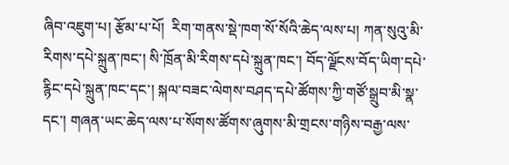ཞིབ་འཇུག་པ། རྩོམ་པ་པོ།  རིག་གནས་སྡེ་ཁག་སོ་སོའི་ཆེད་ལས་པ། ཀན་སུའུ་མི་རིགས་དཔེ་སྐྲུན་ཁང་། སི་ཁྲོན་མི་རིགས་དཔེ་སྐྲུན་ཁང་། བོད་ལྗོངས་བོད་ཡིག་དཔེ་རྙིང་དཔེ་སྐྲུན་ཁང་དང་། སྐལ་བཟང་ལེགས་བཤད་དཔེ་ཚོགས་ཀྱི་གཙོ་སྒྲུབ་མི་སྣ་དང་། གཞན་ཡང་ཆེད་ལས་པ་སོགས་ཚོགས་ཞུགས་མི་གྲངས་གཉིས་བརྒྱ་ལས་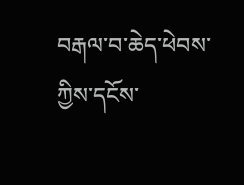བརྒལ་བ་ཆེད་ཕེབས་ཀྱིས་དངོས་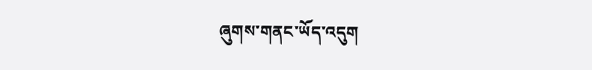ཞུགས་གནང་ཡོད་འདུག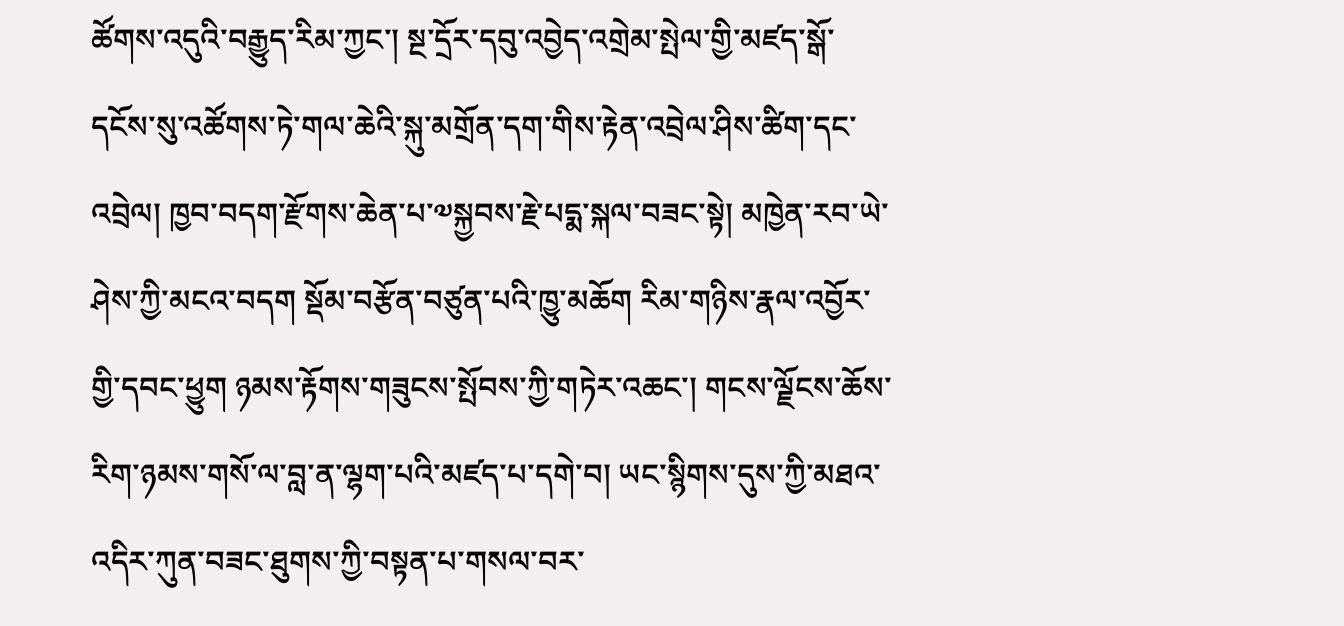ཚོགས་འདུའི་བརྒྱུད་རིམ་ཀྱང་། སྔ་དྲོར་དབུ་འབྱེད་འགྲེམ་སྤེལ་གྱི་མཛད་སྒོ་དངོས་སུ་འཚོགས་ཏེ་གལ་ཆེའི་སྐུ་མགྲོན་དག་གིས་རྟེན་འབྲེལ་ཤིས་ཚིག་དང་འབྲེལ། ཁྱབ་བདག་རྫོགས་ཆེན་པ་༧སྐྱབས་རྗེ་པདྨ་སྐལ་བཟང་སྟེ། མཁྱེན་རབ་ཡེ་ཤེས་ཀྱི་མངའ་བདག སྡོམ་བརྩོན་བཙུན་པའི་ཁྱུ་མཆོག རིམ་གཉིས་རྣལ་འབྱོར་གྱི་དབང་ཕྱུག ཉམས་རྟོགས་གཟུངས་སྤོབས་ཀྱི་གཏེར་འཆང་། གངས་ལྗོངས་ཆོས་རིག་ཉམས་གསོ་ལ་བླ་ན་ལྷག་པའི་མཛད་པ་དགེ་བ། ཡང་སྙིགས་དུས་ཀྱི་མཐའ་འདིར་ཀུན་བཟང་ཐུགས་ཀྱི་བསྟན་པ་གསལ་བར་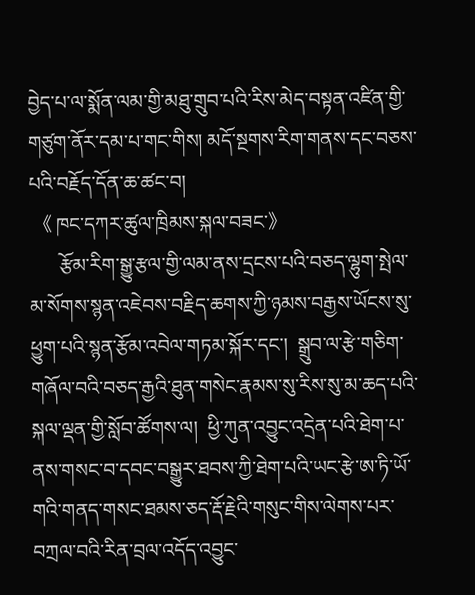བྱེད་པ་ལ་སྨོན་ལམ་གྱི་མཐུ་གྲུབ་པའི་རིས་མེད་བསྟན་འཛིན་གྱི་གཙུག་ནོར་དམ་པ་གང་གིས། མདོ་སྔགས་རིག་གནས་དང་བཅས་པའི་བརྗོད་དོན་ཆ་ཚང་བ།
 《 ཁང་དཀར་ཚུལ་ཁྲིམས་སྐལ་བཟང་》
      རྩོམ་རིག་སྒྱུ་རྩལ་གྱི་ལམ་ནས་དྲངས་པའི་བཅད་ལྷུག་སྤེལ་མ་སོགས་སྙན་འཇེབས་བརྗིད་ཆགས་ཀྱི་ཉམས་བརྒྱས་ཡོངས་སུ་ཕྱུག་པའི་སྙན་རྩོམ་འབེལ་གཏམ་སྐོར་དང་།  སྒྲུབ་ལ་རྩེ་གཅིག་གཞོལ་བའི་བཅད་རྒྱའི་ཐུན་གསེང་རྣམས་སུ་རིས་སུ་མ་ཆད་པའི་སྐལ་ལྡན་གྱི་སློབ་ཚོགས་ལ།  ཕྱི་ཀུན་འབྱུང་འདྲེན་པའི་ཐེག་པ་ནས་གསང་བ་དབང་བསྒྱུར་ཐབས་ཀྱི་ཐེག་པའི་ཡང་རྩེ་ཨ་ཏི་ཡོ་གའི་གནད་གསང་ཐམས་ཅད་རྡོ་རྗེའི་གསུང་གིས་ལེགས་པར་བཀྲལ་བའི་རིན་བྲལ་འདོད་འབྱུང་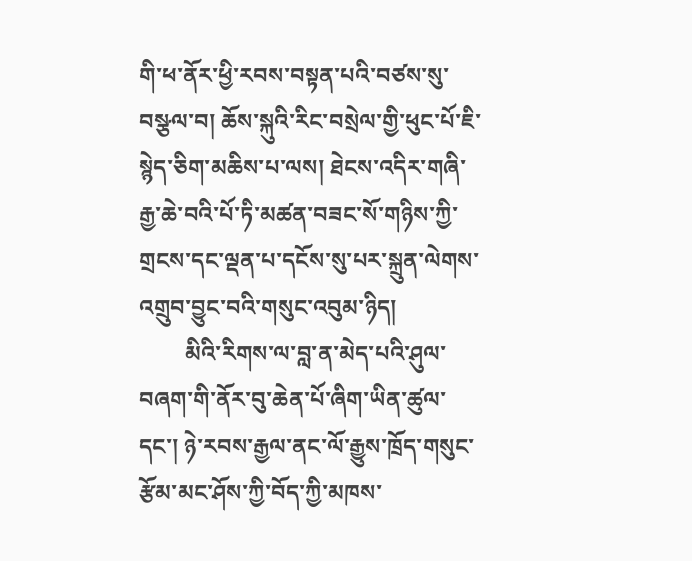གི་ཕ་ནོར་ཕྱི་རབས་བསྟན་པའི་བཙས་སུ་བསྩལ་བ། ཆོས་སྐུའི་རིང་བསྲེལ་གྱི་ཕུང་པོ་ཇི་སྙེད་ཅིག་མཆིས་པ་ལས། ཐེངས་འདིར་གཞི་རྒྱ་ཆེ་བའི་པོ་ཏི་མཚན་བཟང་སོ་གཉིས་ཀྱི་གྲངས་དང་ལྡན་པ་དངོས་སུ་པར་སྐྲུན་ལེགས་འགྲུབ་བྱུང་བའི་གསུང་འབུམ་ཉིད།
        མིའི་རིགས་ལ་བླ་ན་མེད་པའི་ཤུལ་བཞག་གི་ནོར་བུ་ཆེན་པོ་ཞིག་ཡིན་ཚུལ་དང་། ཉེ་རབས་རྒྱལ་ནང་ལོ་རྒྱུས་ཁྲོད་གསུང་རྩོམ་མང་ཤོས་ཀྱི་བོད་ཀྱི་མཁས་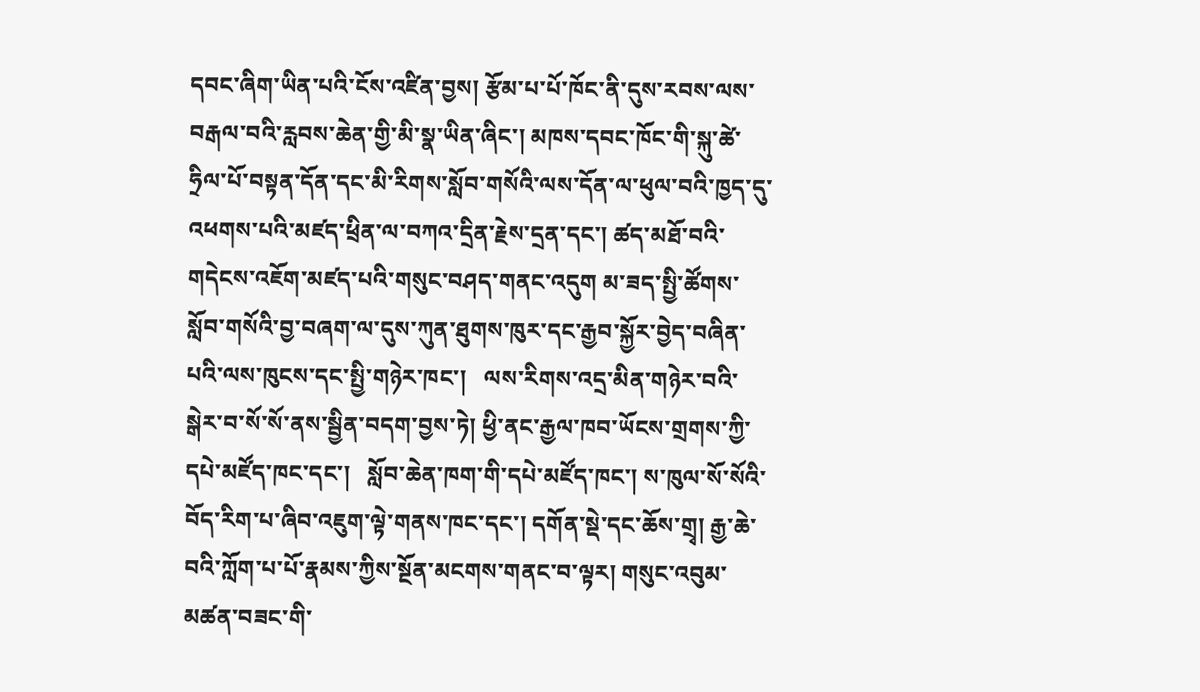དབང་ཞིག་ཡིན་པའི་ངོས་འཛིན་བྱས། རྩོམ་པ་པོ་ཁོང་ནི་དུས་རབས་ལས་བརྒལ་བའི་རླབས་ཆེན་གྱི་མི་སྣ་ཡིན་ཞིང་། མཁས་དབང་ཁོང་གི་སྐུ་ཚེ་ཧྲིལ་པོ་བསྟན་དོན་དང་མི་རིགས་སློབ་གསོའི་ལས་དོན་ལ་ཕུལ་བའི་ཁྱད་དུ་འཕགས་པའི་མཛད་ཕྲིན་ལ་བཀའ་དྲིན་རྗེས་དྲན་དང་། ཚད་མཐོ་བའི་གདེངས་འཇོག་མཛད་པའི་གསུང་བཤད་གནང་འདུག མ་ཟད་སྤྱི་ཚོགས་སློབ་གསོའི་བྱ་བཞག་ལ་དུས་ཀུན་ཐུགས་ཁུར་དང་རྒྱབ་སྐྱོར་བྱེད་བཞིན་པའི་ལས་ཁུངས་དང་སྤྱི་གཉེར་ཁང་།   ལས་རིགས་འདྲ་མིན་གཉེར་བའི་སྒེར་བ་སོ་སོ་ནས་སྦྱིན་བདག་བྱས་ཏེ། ཕྱི་ནང་རྒྱལ་ཁབ་ཡོངས་གྲགས་ཀྱི་དཔེ་མཛོད་ཁང་དང་།   སློབ་ཆེན་ཁག་གི་དཔེ་མཛོད་ཁང་། ས་ཁུལ་སོ་སོའི་བོད་རིག་པ་ཞིབ་འཇུག་ལྟེ་གནས་ཁང་དང་། དགོན་སྡེ་དང་ཆོས་གྲྭ། རྒྱ་ཆེ་བའི་ཀློག་པ་པོ་རྣམས་ཀྱིས་སྔོན་མངགས་གནང་བ་ལྟར། གསུང་འབུམ་མཚན་བཟང་གི་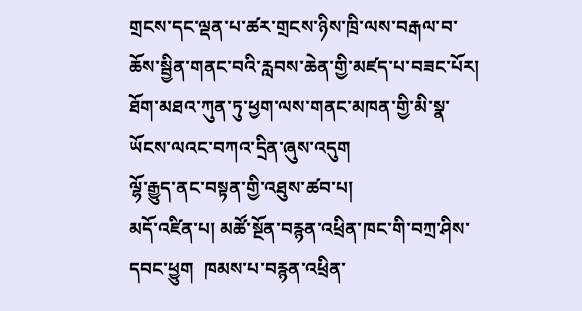གྲངས་དང་ལྡན་པ་ཚར་གྲངས་ཉིས་ཁྲི་ལས་བརྒལ་བ་ཆོས་སྦྱིན་གནང་བའི་རླབས་ཆེན་གྱི་མཛད་པ་བཟང་པོར། ཐོག་མཐའ་ཀུན་ཏུ་ཕྱག་ལས་གནང་མཁན་གྱི་མི་སྣ་ཡོངས་ལའང་བཀའ་དྲིན་ཞུས་འདུག
ལྷོ་རྒྱུད་ནང་བསྟན་གྱི་འཐུས་ཚབ་པ།
མདོ་འཛིན་པ། མཚོ་སྔོན་བརྙན་འཕྲིན་ཁང་གི་བཀྲ་ཤིས་དབང་ཕྱུག  ཁམས་པ་བརྙན་འཕྲིན་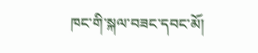ཁང་གི་སྐལ་བཟང་དབང་མོ།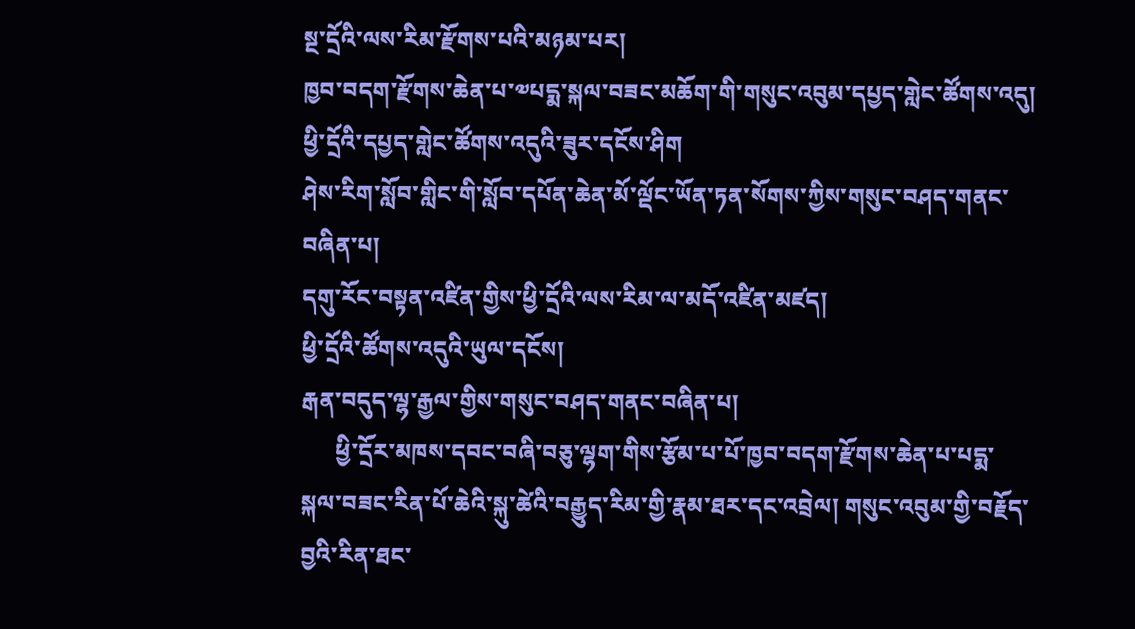སྔ་དྲོའི་ལས་རིམ་རྫོགས་པའི་མཉམ་པར།
ཁྱབ་བདག་རྫོགས་ཆེན་པ་༧པདྨ་སྐལ་བཟང་མཆོག་གི་གསུང་འབུམ་དཔྱད་གླེང་ཚོགས་འདུ།
ཕྱི་དྲོའི་དཔྱད་གླེང་ཚོགས་འདུའི་ཟུར་དངོས་ཤིག
ཤེས་རིག་སློབ་གླིང་གི་སློབ་དཔོན་ཆེན་མོ་ལྡོང་ཡོན་ཏན་སོགས་ཀྱིས་གསུང་བཤད་གནང་བཞིན་པ།
དགུ་རོང་བསྟན་འཛིན་གྱིས་ཕྱི་དྲོའི་ལས་རིམ་ལ་མདོ་འཛིན་མཛད།
ཕྱི་དྲོའི་ཚོགས་འདུའི་ཡུལ་དངོས།
རྒན་བདུད་ལྷ་རྒྱལ་གྱིས་གསུང་བཤད་གནང་བཞིན་པ།
      ཕྱི་དྲོར་མཁས་དབང་བཞི་བཅུ་ལྷག་གིས་རྩོམ་པ་པོ་ཁྱབ་བདག་རྫོགས་ཆེན་པ་པདྨ་སྐལ་བཟང་རིན་པོ་ཆེའི་སྐུ་ཚེའི་བརྒྱུད་རིམ་གྱི་རྣམ་ཐར་དང་འབྲེལ། གསུང་འབུམ་གྱི་བརྗོད་བྱའི་རིན་ཐང་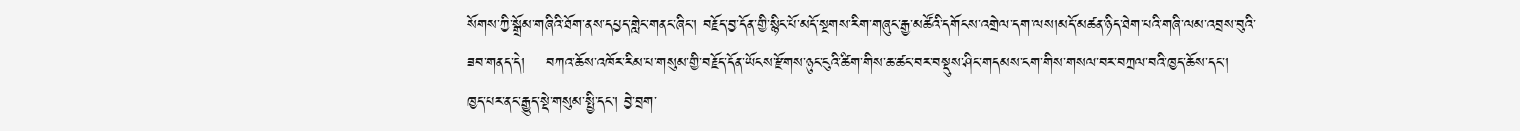སོགས་ཀྱི་སྒྲོམ་གཞིའི་ཐོག་ནས་དཔྱད་གླེང་གནང་ཞིང་། བརྗོད་བྱ་དོན་གྱི་སྙིང་པོ་མདོ་སྔགས་རིག་གཞུང་རྒྱ་མཚོའི་དགོངས་འགྲེལ་དག་ལས།མདོ་མཚན་ཉིད་ཐེག་པའི་གཞི་ལམ་འབྲས་བུའི་ཟབ་གནད་དེ།    བཀའ་ཆོས་འཁོར་རིམ་པ་གསུམ་གྱི་བརྗོད་དོན་ཡོངས་རྫོགས་ཉུང་ངུའི་ཚིག་གིས་ཆ་ཚང་བར་བསྡུས་ཤིང་གདམས་ངག་གིས་གསལ་བར་བཀྲལ་བའི་ཁྱད་ཆོས་དང་།  ཁྱད་པར་ནང་རྒྱུད་སྡེ་གསུམ་སྤྱི་དང་། བྱེ་བྲག་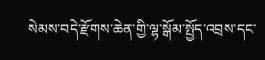སེམས་བདེ་རྫོགས་ཆེན་གྱི་ལྷ་སྒོམ་སྤྱོད་འབྲས་དང་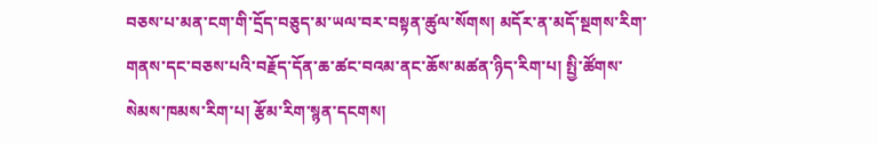བཅས་པ་མན་ངག་གི་དྲོད་བཅུད་མ་ཡལ་བར་བསྟན་ཚུལ་སོགས། མདོར་ན་མདོ་སྔགས་རིག་གནས་དང་བཅས་པའི་བརྗོད་དོན་ཆ་ཚང་བའམ་ནང་ཆོས་མཚན་ཉིད་རིག་པ། སྤྱི་ཚོགས་སེམས་ཁམས་རིག་པ། རྩོམ་རིག་སྙན་དངགས།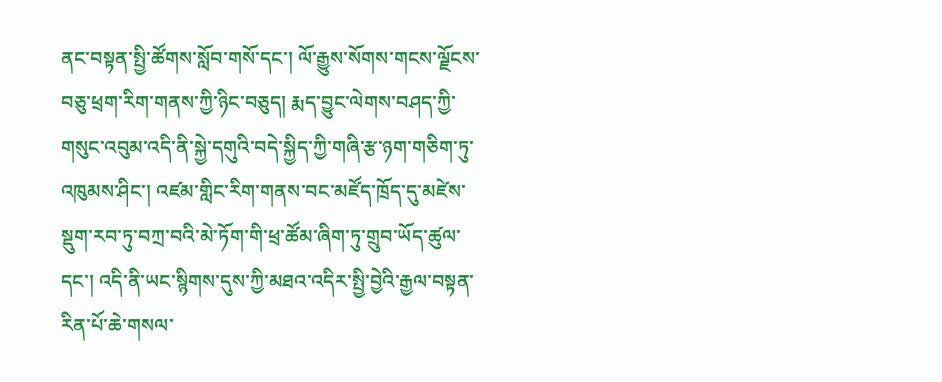ནང་བསྟན་སྤྱི་ཚོགས་སློབ་གསོ་དང་། ལོ་རྒྱུས་སོགས་གངས་ལྗོངས་བཅུ་ཕྲག་རིག་གནས་ཀྱི་ཉིང་བཅུད། རྨད་བྱུང་ལེགས་བཤད་ཀྱི་གསུང་འབུམ་འདི་ནི་སྐྱེ་དགུའི་བདེ་སྐྱིད་ཀྱི་གཞི་རྩ་ཉག་གཅིག་ཏུ་འཁུམས་ཤིང་། འཛམ་གླིང་རིག་གནས་བང་མཛོད་ཁྲོད་དུ་མཛེས་སྡུག་རབ་ཏུ་བཀྲ་བའི་མེ་ཏོག་གི་ཕྲ་ཚོམ་ཞིག་ཏུ་གྲུབ་ཡོད་ཚུལ་དང་། འདི་ནི་ཡང་སྙིགས་དུས་ཀྱི་མཐའ་འདིར་སྤྱི་བྱེའི་རྒྱལ་བསྟན་རིན་པོ་ཆེ་གསལ་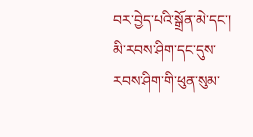བར་བྱེད་པའི་སྒྲོན་མེ་དང་། མི་རབས་ཤིག་དང་དུས་རབས་ཤིག་གི་ཕུན་སུམ་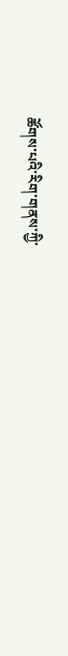ཚོགས་པའི་རིག་གནས་ཀྱི་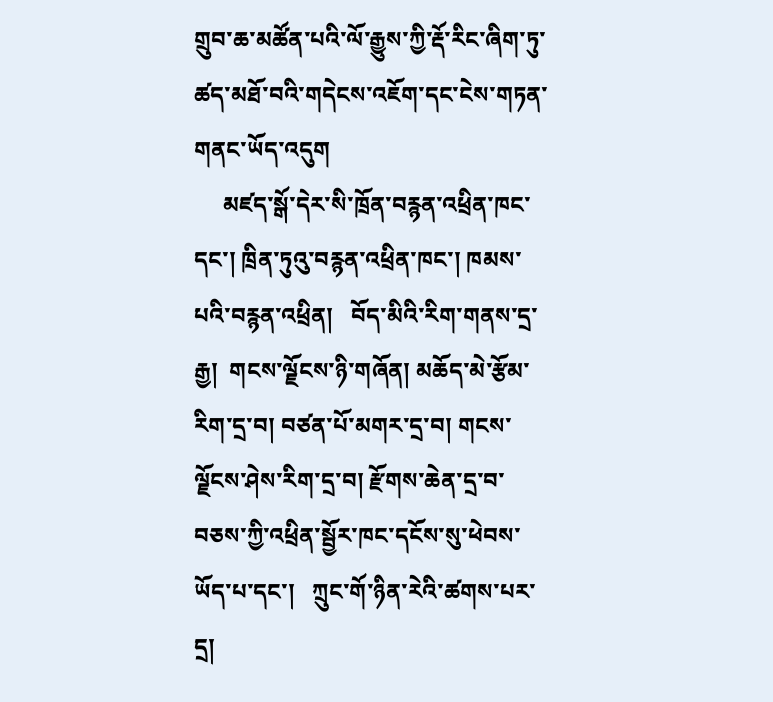གྲུབ་ཆ་མཚོན་པའི་ལོ་རྒྱུས་ཀྱི་རྡོ་རིང་ཞིག་ཏུ་ཚད་མཐོ་བའི་གདེངས་འཇོག་དང་ངེས་གཏན་གནང་ཡོད་འདུག
     མཛད་སྒོ་དེར་སི་ཁྲོན་བརྙན་འཕྲིན་ཁང་དང་། ཁྲིན་ཏུའུ་བརྙན་འཕྲིན་ཁང་། ཁམས་པའི་བརྙན་འཕྲིན།   བོད་མིའི་རིག་གནས་དྲ་རྒྱ།  གངས་ལྗོངས་ཉི་གཞོན། མཆོད་མེ་རྩོམ་རིག་དྲ་བ། བཙན་པོ་མགར་དྲ་བ། གངས་ལྗོངས་ཤེས་རིག་དྲ་བ། རྫོགས་ཆེན་དྲ་བ་བཅས་ཀྱི་འཕྲིན་སྦྱོར་ཁང་དངོས་སུ་ཕེབས་ཡོད་པ་དང་།   ཀྲུང་གོ་ཉིན་རེའི་ཚགས་པར་དྲ།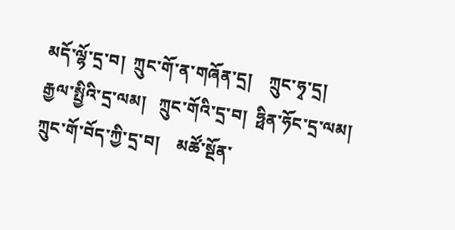མདོ་ལྷོ་དྲ་བ།  ཀྲུང་གོ་ན་གཞོན་དྲ།    ཀྲུང་ཧྭ་དྲ།    རྒྱལ་སྤྱིའི་དྲ་ལམ།   ཀྲུང་གོའི་དྲ་བ།  ཧྥིན་ཧོང་དྲ་ལམ།       ཀྲུང་གོ་བོད་ཀྱི་དྲ་བ།    མཚོ་སྔོན་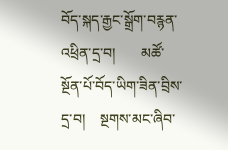བོད་སྐད་རྒྱང་སྒྲོག་བརྙན་འཕྲིན་དྲ་བ།       མཚོ་སྔོན་པོ་བོད་ཡིག་ཟིན་བྲིས་དྲ་བ།    སྔགས་མང་ཞིབ་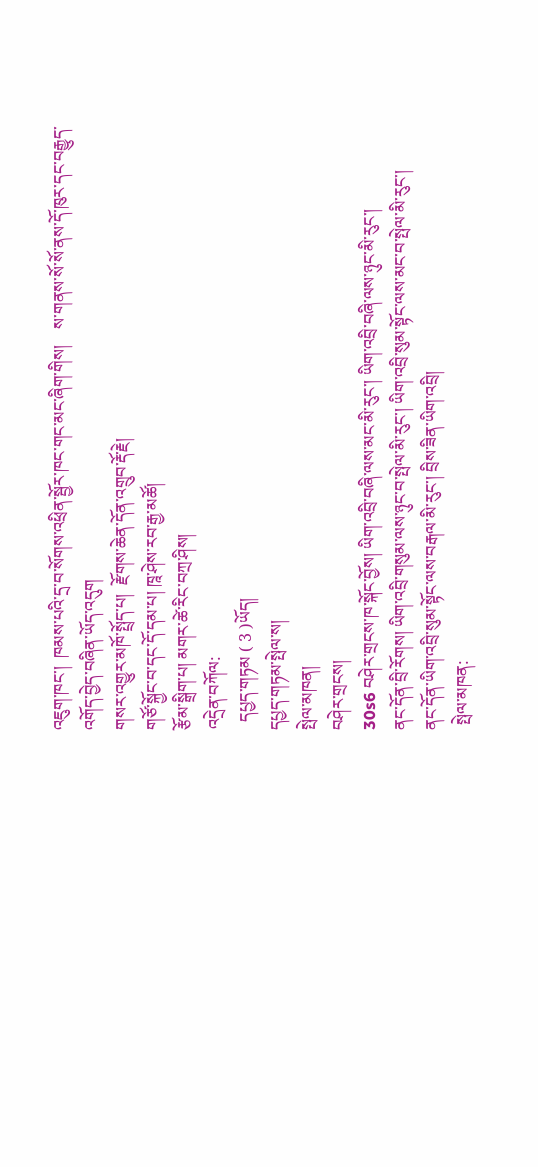འཇུག་ཁང་།  ཁམས་པའི་དྲ་བ་སོགས་འཕྲིན་སྦྱོར་ཁང་གང་མང་ཞིག་གིས།    ས་གནས་སོ་སོ་ནས་དོ་ཁུར་དང་བརྒྱུད་འགོད་བྱེད་བཞིན་ཡོད་འདུག
གསར་འགྱུར་མཁོ་སྤྲོད་པ།  རྫོགས་ཆེན་དོན་འགྲུབ་རྡོ་རྗེ།
གཙོ་སྐྱོང་བ་དང་དོ་དམ་པ། ཁཱ་ཤེས་རབ་རྒྱ་མཚོ།
རྩོམ་སྒྲིག་པ། མགར་ཚེ་རིང་བཀྲ་ཤིས།
འདྲེན་བཀོལ:
  དཔྱད་གཏམ ( 3 )ཡོད།
དཔྱད་གཏམ་སྤེལ་ས།
སྤེལ་མཁན།
བཤེར་གྲངས།
30s6 བཤེར་གྲངས་ཁ་སྐོང་བྱོས། ཡིག་འབྲི་བཞི་ལས་མང་མི་རུང་། ཡིག་འབྲི་བཞི་ལས་ཉུང་མི་རུང་།
ནང་དོན་བྲི་རོགས། ཡིག་འབྲི་གསུམ་ལས་ཉུང་བ་སྤེལ་མི་རུང་། ཡིག་འབྲི་སུམ་སྟོང་ལས་མང་བ་སྤེལ་མི་རུང་།
ནང་དོན་ཡིག་འབྲི་སུམ་སྟོང་ལས་བརྒལ་མི་རུང་། བྲིས་ཟིན་ཡིག་འབྲི།
 སྤེལ་མཁན: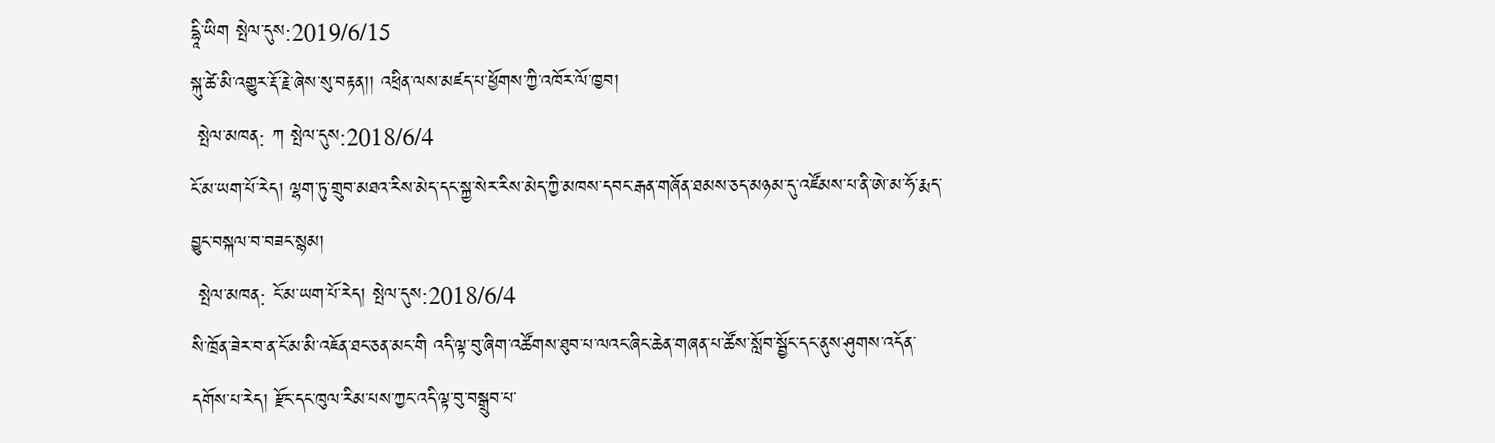དྷཱི་ཡིག སྤེལ་དུས:2019/6/15
སྐུ་ཚེ་མི་འགྱུར་རྡོ་རྗེ་ཞེས་སུ་བརྟན།། འཕྲིན་ལས་མཛད་པ་ཕྱོགས་ཀྱི་འཁོར་ལོ་ཁྱབ།
 སྤེལ་མཁན: ཀ སྤེལ་དུས:2018/6/4
ངོ་མ་ཡག་པོ་རེད། ལྷག་ཏུ་གྲུབ་མཐའ་རིས་མེད་དང་སྐྱ་སེར་རིས་མེད་ཀྱི་མཁས་དབང་རྒན་གཞོན་ཐམས་ཅད་མཉམ་དུ་འཛོམས་པ་ནི་ཨེ་མ་ཧོ་རྨད་བྱུང་བསྐལ་བ་བཟང་སྙམ།
 སྤེལ་མཁན: ངོ་མ་ཡག་པོ་རེད། སྤེལ་དུས:2018/6/4
སི་ཁྲོན་ཟེར་བ་ན་ངོ་མ་མི་འཇོན་ཐང་ཅན་མང་གི འདི་ལྟ་བུ་ཞིག་འཚོགས་ཐུབ་པ་ལའང་ཞིང་ཆེན་གཞན་པ་ཚོས་སློབ་སྦྱོང་དང་ནུས་ཤུགས་འདོན་དགོས་པ་རེད། རྫོང་དང་ཁུལ་རིམ་པས་ཀྱང་འདི་ལྟ་བུ་བསྒྲུབ་པ་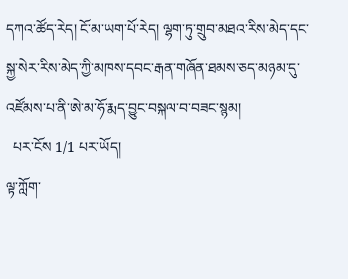དཀའ་ཚོད་རེད། ངོ་མ་ཡག་པོ་རེད། ལྷག་ཏུ་གྲུབ་མཐའ་རིས་མེད་དང་སྐྱ་སེར་རིས་མེད་ཀྱི་མཁས་དབང་རྒན་གཞོན་ཐམས་ཅད་མཉམ་དུ་འཛོམས་པ་ནི་ཨེ་མ་ཧོ་རྨད་བྱུང་བསྐལ་བ་བཟང་སྙམ།
  པར་ངོས 1/1 པར་ཡོད།
ལྟ་ཀློག་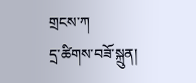གྲངས་ཀ
དྲ་ཚིགས་བཟོ་སྐྲུན།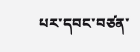པར་དབང་བཙན་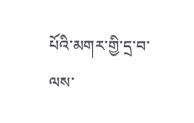པོའི་མགར་གྱི་དྲ་བ་ལས་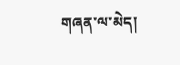གཞན་ལ་མེད།